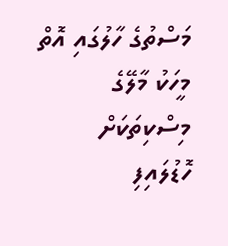މަސްތުގެ ހާލުގައި އޮތް މީހަކު މާލޭގެ މިސްކިތަކަށް ހޮޑުލައިފި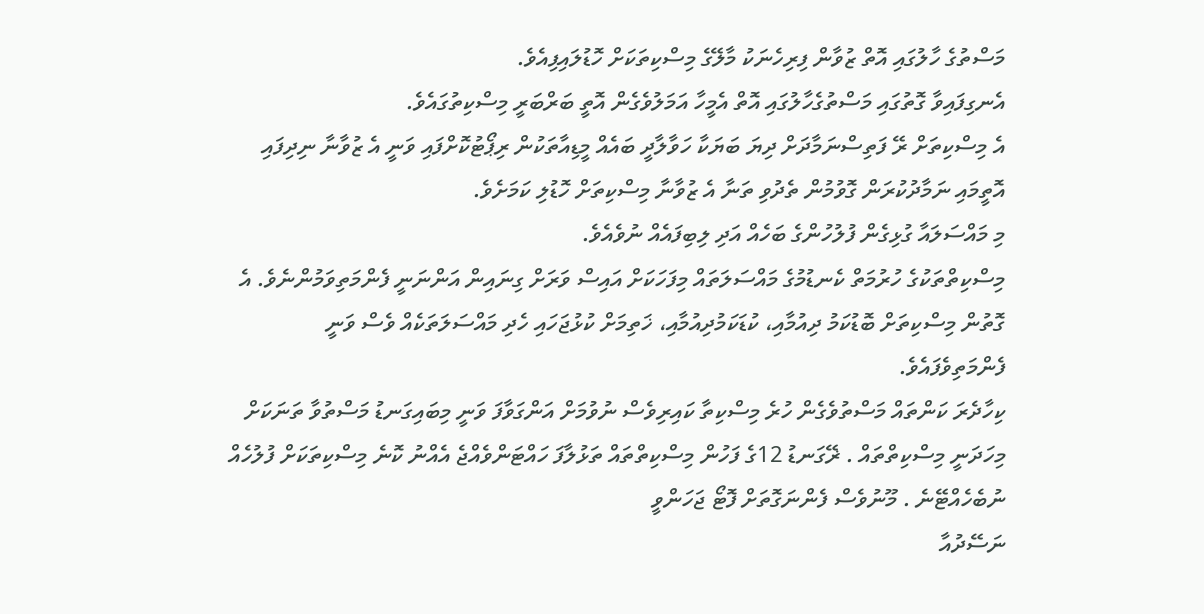މަސްތުގެ ހާލުގައި އޮތް ޒުވާން ފިރިހެނަކު މާލޭގެ މިސްކިތަކަށް ހޮޑުލައިފިއެވެ.
އެނގިފައިވާ ގޮތުގައި މަސްތުގެހާލުގައި އޮތް އެމީހާ އަމަލުވެގެން އޮތީ ބަރްބަރީ މިސްކިތުގައެވެ.
އެ މިސްކިތަށް ރޭ ފަތިސްނަމާދަށް ދިޔަ ބަޔަކާ ހަވާލާދީ ބައެއް މީޑިއާތަކުން ރިޕޯޓުކޮށްފައި ވަނީ އެ ޒުވާނާ ނިދިފައި އޮތީމައި ނަމާދުކުރަން ގޮވުމުން ތެދުވި ތަނާ އެ ޒުވާނާ މިސްކިތަށް ހޮޑުލި ކަމަށެވެ.
މި މައްސަލައާ ގުޅިގެން ފުލުހުންގެ ބަހެއް އަދި ލިބިފައެއް ނުވެއެވެ.
މިސްކިތްތަކުގެ ހުރުމަތް ކެނޑުމުގެ މައްސަލަތައް މިފަހަކަށް އައިސް ވަރަށް ގިނައިން އަންނަނީ ފެންމަތިވަމުންނެވެ. އެ ގޮތުން މިސްކިތަށް ބޮޑުކަމު ދިއުމާއި، ކުޑަކަމުދިއުމާއި، ޚަތިމަށް ކުޅުޖަހައި ހެދި މައްސަލަތަކެއް ވެސް ވަނީ ފެންމަތިވެފައެވެ.
ކިހާދެރަ ކަންތައް މަސްތުވެގެން ހުރެ މިސްކިތާ ކައިރިވެސް ނުވުމަށް އަންގަވާފަ ވަނީ މިބައިގަނޑު މަސްތުވާ ތަނަކަށް މިހަދަނީ މިސްކިތްތައް . ޜޭގަނޑު 12ގެ ފަހުން މިސްކިތްތައް ތަޅުލާފަ ހައްޓަންވެއްޖެ އެއްނު ކޮނެ މިސްކިތަކަށް ފުލުހެއް ނުބެހެއްޓޭނެ . މޫނުވެސް ފެންނަގޮތަށް ފޮޓޯ ޖަހަންވީ
ނަސޭދުއާ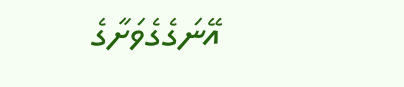އޭނަގެގެވަށާގެ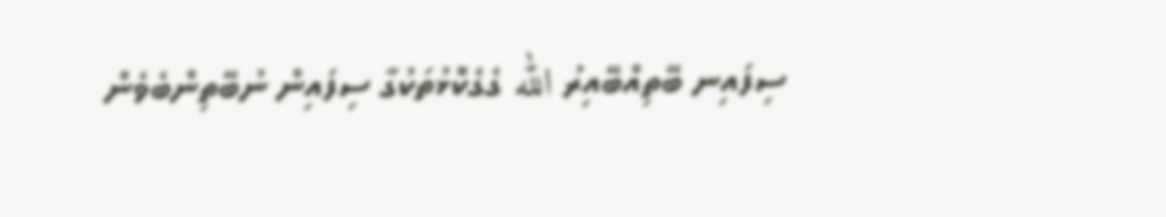ސިފައިނ ބޭތިއްބޭއިރު الله ގެގެކޮޅުތަކުގާ ސިފައިން ނުބޭތިންބެވެން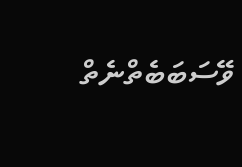ވޭސަބަބެތްނެތް